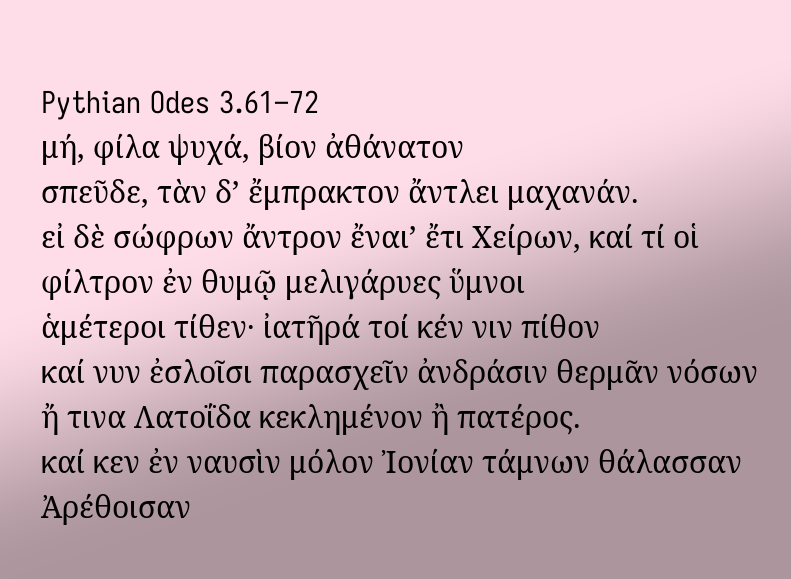Pythian Odes 3.61–72
μή, φίλα ψυχά, βίον ἀθάνατον
σπεῦδε, τὰν δʼ ἔμπρακτον ἄντλει μαχανάν.
εἰ δὲ σώφρων ἄντρον ἔναιʼ ἔτι Χείρων, καί τί οἱ
φίλτρον ἐν θυμῷ μελιγάρυες ὕμνοι
ἁμέτεροι τίθεν· ἰατῆρά τοί κέν νιν πίθον
καί νυν ἐσλοῖσι παρασχεῖν ἀνδράσιν θερμᾶν νόσων
ἤ τινα Λατοΐδα κεκλημένον ἢ πατέρος.
καί κεν ἐν ναυσὶν μόλον Ἰονίαν τάμνων θάλασσαν
Ἀρέθοισαν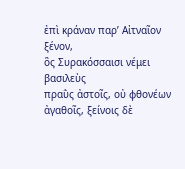ἐπὶ κράναν παρʼ Αἰτναῖον ξένον,
ὃς Συρακόσσαισι νέμει βασιλεὺς
πραῢς ἀστοῖς, οὐ φθονέων ἀγαθοῖς, ξείνοις δὲ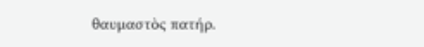θαυμαστὸς πατήρ.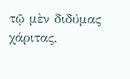τῷ μὲν διδύμας χάριτας,